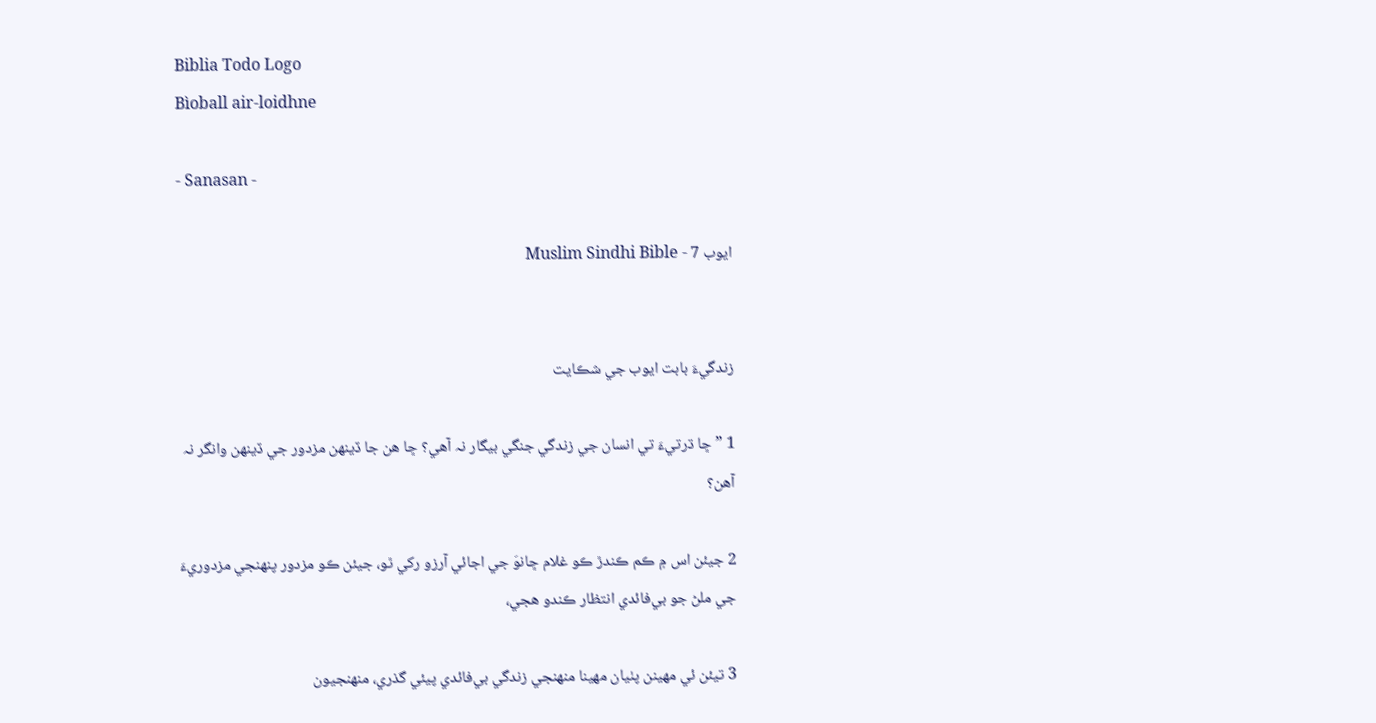Biblia Todo Logo
Bìoball air-loidhne

- Sanasan -

ايوب 7 - Muslim Sindhi Bible


زندگيءَ بابت ايوب جي شڪايت

1 ”ڇا ڌرتيءَ تي انسان جي زندگي جنگي بيگار نہ آهي؟ ڇا هن جا ڏينهن مزدور جي ڏينهن وانگر نہ آهن؟

2 جيئن اس ۾ ڪم ڪندڙ ڪو غلام ڇانوَ جي اجائي آرزو رکي ٿو، جيئن ڪو مزدور پنهنجي مزدوريءَ جي ملڻ جو بي‌فائدي انتظار ڪندو هجي،

3 تيئن ئي مهينن پٺيان مهينا منهنجي زندگي بي‌فائدي پيئي گذري، منهنجيون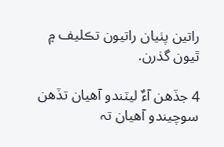راتين پٺيان راتيون تڪليف ۾ ٿيون گذرن.

4 جڏهن آءٌ ليٽندو آهيان تڏهن سوچيندو آهيان تہ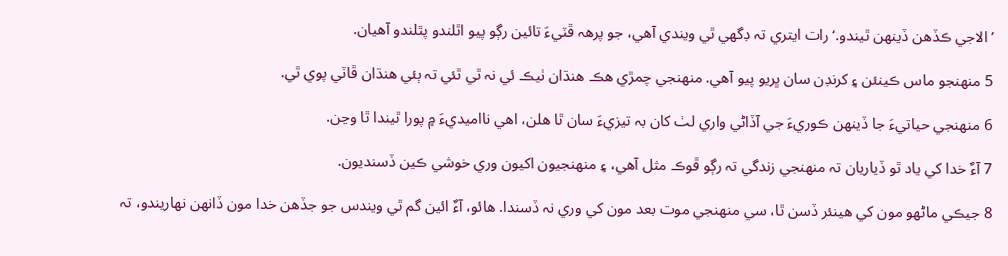’الاجي ڪڏهن ڏينهن ٿيندو.‘ رات ايتري تہ ڊگھي ٿي ويندي آهي، جو پرهہ ڦٽيءَ تائين رڳو پيو اٿلندو پٿلندو آهيان.

5 منهنجو ماس ڪينئن ۽ کرنڊن سان ڀريو پيو آهي. منهنجي چمڙي هڪ هنڌان ٺيڪ ئي نہ ٿي ٿئي تہ ٻئي هنڌان ڦاٽي پوي ٿي.

6 منهنجي حياتيءَ جا ڏينهن ڪوريءَ جي آڏاڻي واري لٺ کان بہ تيزيءَ سان ٿا هلن، اهي نااميديءَ ۾ پورا ٿيندا ٿا وڃن.

7 آءٌ خدا کي ياد ٿو ڏياريان تہ منهنجي زندگي تہ رڳو ڦوڪ مثل آهي، ۽ منهنجيون اکيون وري خوشي ڪين ڏسنديون.

8 جيڪي ماڻهو مون کي هينئر ڏسن ٿا، سي منهنجي موت بعد مون کي وري نہ ڏسندا. هائو، آءٌ ائين گم ٿي ويندس جو جڏهن خدا مون ڏانهن نهاريندو، تہ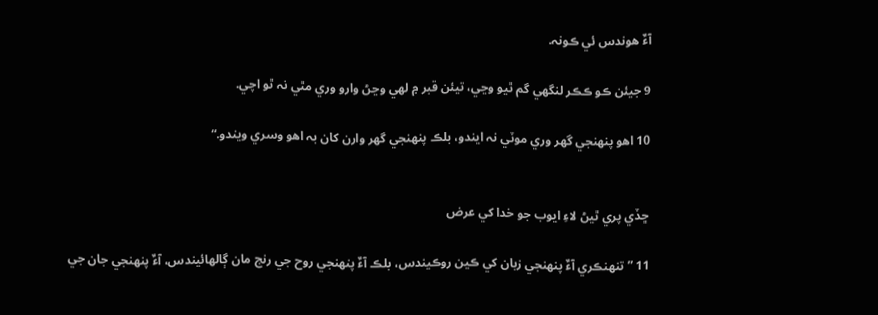آءٌ هوندس ئي ڪونہ.

9 جيئن ڪو ڪڪر لنگھي گم ٿيو وڃي، تيئن قبر ۾ لهي وڃڻ وارو وري مٿي نہ ٿو اچي.

10 اهو پنهنجي گھر وري موٽي نہ ايندو، بلڪ پنهنجي گھر وارن کان بہ اهو وسري ويندو.“


ڇڏي پري ٿيڻ لاءِ ايوب جو خدا کي عرض

11 ”تنهنڪري آءٌ پنهنجي زبان کي ڪين روڪيندس، بلڪ آءٌ پنهنجي روح جي رنج مان ڳالهائيندس، آءٌ پنهنجي جان جي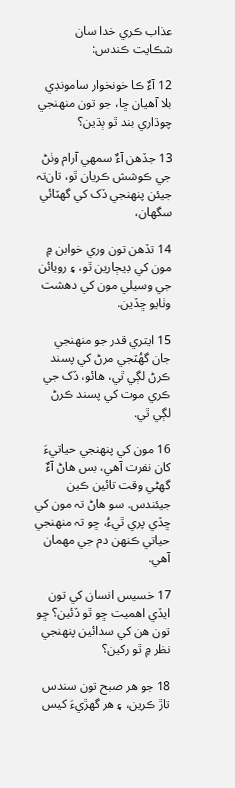عذاب ڪري خدا سان شڪايت ڪندس:

12 آءٌ ڪا خونخوار سامونڊي بلا آهيان ڇا، جو تون منهنجي چوڌاري بند ٿو ٻڌين؟

13 جڏهن آءٌ سمهي آرام وٺڻ جي ڪوشش ڪريان ٿو، تان‌تہ جيئن پنهنجي ڏک کي گھٽائي سگھان،

14 تڏهن تون وري خوابن ۾ مون کي ڊيڄارين ٿو، ۽ رويائن جي وسيلي مون کي دهشت وٺايو ڇڏين.

15 ايتري قدر جو منهنجي جان گھُٽجي مرڻ کي پسند ڪرڻ لڳي ٿي، هائو، ڏک جي ڪري موت کي پسند ڪرڻ لڳي ٿي.

16 مون کي پنهنجي حياتيءَ کان نفرت آهي، بس هاڻ آءٌ گھڻي وقت تائين ڪين جيئندس. سو هاڻ تہ مون کي ڇڏي پري ٿيءُ، ڇو تہ منهنجي حياتي ڪنهن دم جي مهمان آهي.

17 خسيس انسان کي تون ايڏي اهميت ڇو ٿو ڏئين؟ ڇو تون هن کي سدائين پنهنجي نظر ۾ ٿو رکين؟

18 جو هر صبح تون سندس تاڙ ڪرين، ۽ هر گھڙيءَ کيس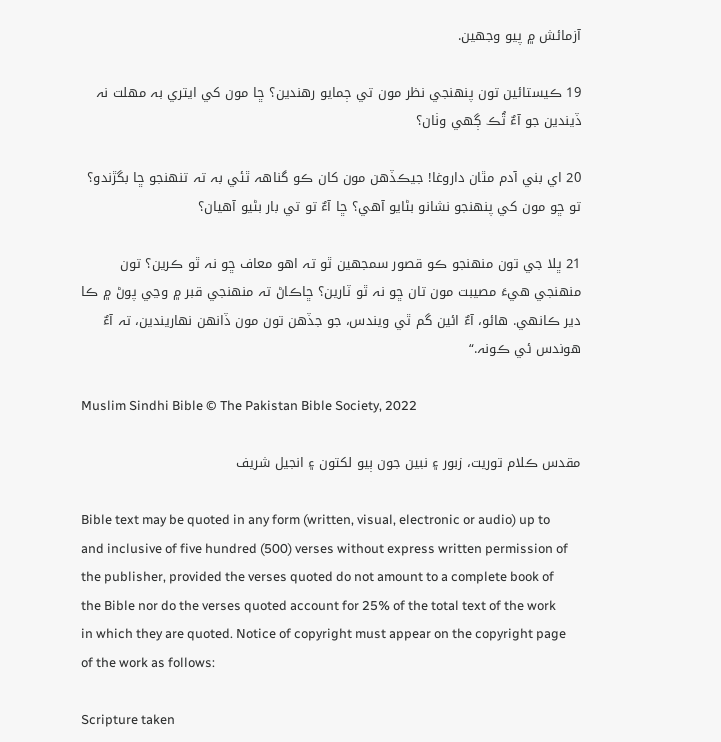آزمائش ۾ پيو وجھين.

19 ڪيستائين تون پنهنجي نظر مون تي ڄمايو رهندين؟ ڇا مون کي ايتري بہ مهلت نہ ڏيندين جو آءٌ ٿُڪ ڳهي وٺان؟

20 اي بني آدم مٿان داروغا! جيڪڏهن مون کان ڪو گناهہ ٿئي بہ تہ تنهنجو ڇا بگڙندو؟ تو ڇو مون کي پنهنجو نشانو بڻايو آهي؟ ڇا آءٌ تو تي بار بڻيو آهيان؟

21 ڀلا جي تون منهنجو ڪو قصور سمجھين ٿو تہ اهو معاف ڇو نہ ٿو ڪرين؟ تون منهنجي هيءَ مصيبت مون تان ڇو نہ ٿو ٽارين؟ ڇاڪاڻ تہ منهنجي قبر ۾ وڃي پوڻ ۾ ڪا دير ڪانهي. هائو، آءٌ ائين گم ٿي ويندس، جو جڏهن تون مون ڏانهن نهاريندين، تہ آءٌ هوندس ئي ڪونہ.“

Muslim Sindhi Bible © The Pakistan Bible Society, 2022

مقدس ڪلام توريت، زبور ۽ نبين جون ٻيو لکتون ۽ انجيل شريف

Bible text may be quoted in any form (written, visual, electronic or audio) up to and inclusive of five hundred (500) verses without express written permission of the publisher, provided the verses quoted do not amount to a complete book of the Bible nor do the verses quoted account for 25% of the total text of the work in which they are quoted. Notice of copyright must appear on the copyright page of the work as follows:

Scripture taken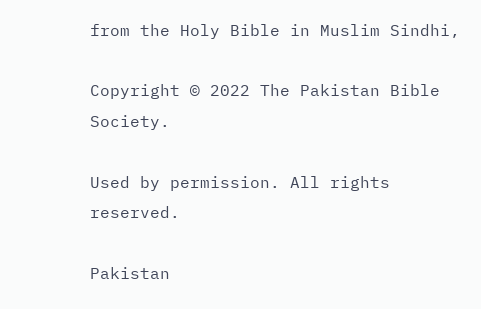from the Holy Bible in Muslim Sindhi,

Copyright © 2022 The Pakistan Bible Society.

Used by permission. All rights reserved.

Pakistan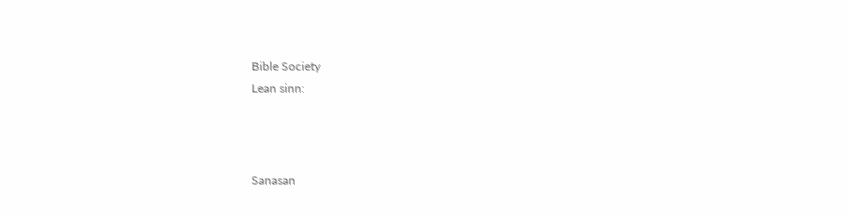Bible Society
Lean sinn:



Sanasan